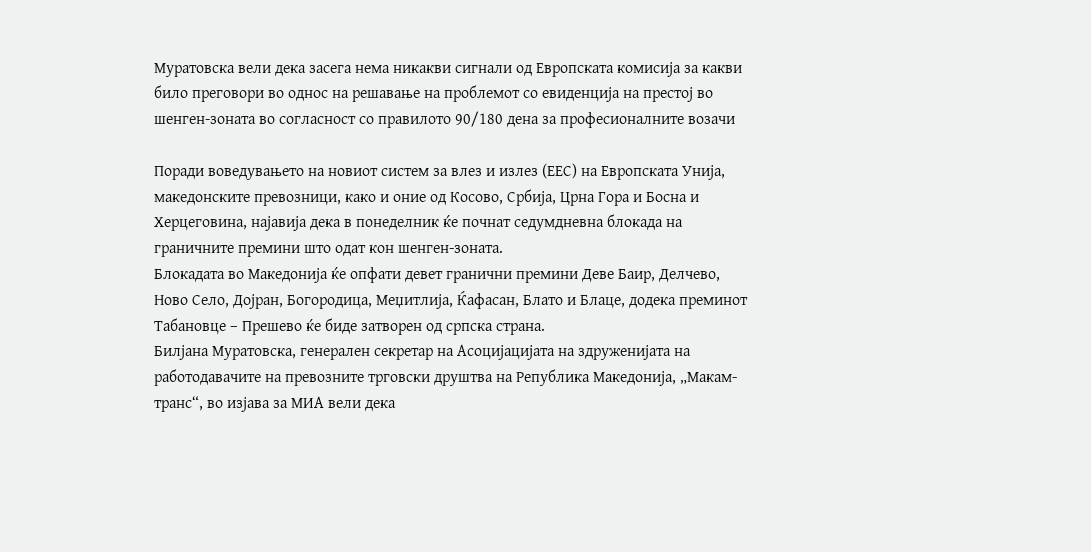Муратовска вели дека засега нема никакви сигнали од Европската комисија за какви било преговори во однос на решавање на проблемот со евиденција на престој во шенген-зоната во согласност со правилото 90/180 дена за професионалните возачи

Поради воведувањето на новиот систем за влез и излез (ЕЕС) на Европската Унија, македонските превозници, како и оние од Косово, Србија, Црна Гора и Босна и Херцеговина, најавија дека в понеделник ќе почнат седумдневна блокада на граничните премини што одат кон шенген-зоната.
Блокадата во Македонија ќе опфати девет гранични премини Деве Баир, Делчево, Ново Село, Дојран, Богородица, Меџитлија, Ќафасан, Блато и Блаце, додека преминот Табановце – Прешево ќе биде затворен од српска страна.
Билјана Муратовска, генерален секретар на Асоцијацијата на здруженијата на работодавачите на превозните трговски друштва на Република Македонија, „Макам-транс“, во изјава за МИА вели дека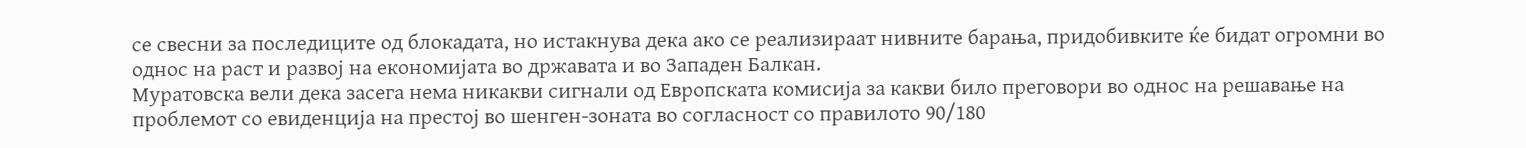се свесни за последиците од блокадата, но истакнува дека ако се реализираат нивните барања, придобивките ќе бидат огромни во однос на раст и развој на економијата во државата и во Западен Балкан.
Муратовска вели дека засега нема никакви сигнали од Европската комисија за какви било преговори во однос на решавање на проблемот со евиденција на престој во шенген-зоната во согласност со правилото 90/180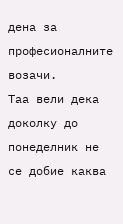дена за професионалните возачи.
Таа вели дека доколку до понеделник не се добие каква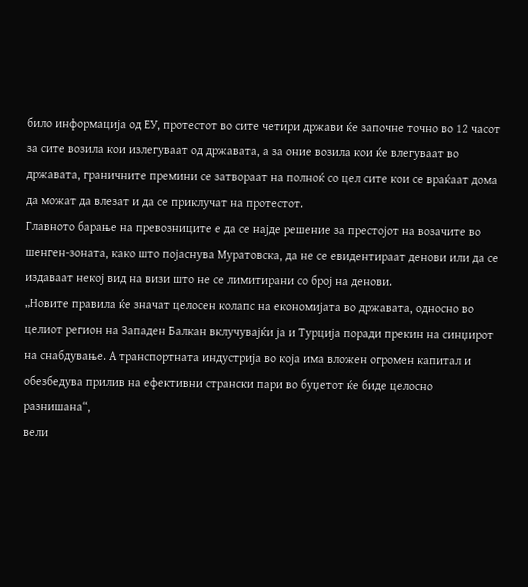било информација од ЕУ, протестот во сите четири држави ќе започне точно во 12 часот за сите возила кои излегуваат од државата, а за оние возила кои ќе влегуваат во државата, граничните премини се затвораат на полноќ со цел сите кои се враќаат дома да можат да влезат и да се приклучат на протестот.
Главното барање на превозниците е да се најде решение за престојот на возачите во шенген-зоната, како што појаснува Муратовска, да не се евидентираат денови или да се издаваат некој вид на визи што не се лимитирани со број на денови.
„Новите правила ќе значат целосен колапс на економијата во државата, односно во целиот регион на Западен Балкан вклучувајќи ја и Турција поради прекин на синџирот на снабдување. А транспортната индустрија во која има вложен огромен капитал и обезбедува прилив на ефективни странски пари во буџетот ќе биде целосно разнишана“,
вели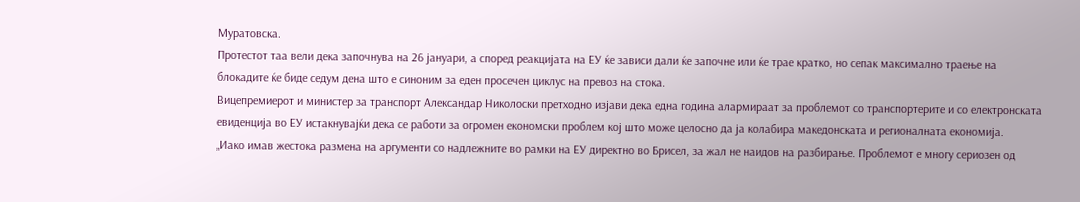Муратовска.
Протестот таа вели дека започнува на 26 јануари, а според реакцијата на ЕУ ќе зависи дали ќе започне или ќе трае кратко, но сепак максимално траење на блокадите ќе биде седум дена што е синоним за еден просечен циклус на превоз на стока.
Вицепремиерот и министер за транспорт Александар Николоски претходно изјави дека една година алармираат за проблемот со транспортерите и со електронската евиденција во ЕУ истакнувајќи дека се работи за огромен економски проблем кој што може целосно да ја колабира македонската и регионалната економија.
„Иако имав жестока размена на аргументи со надлежните во рамки на ЕУ директно во Брисел, за жал не наидов на разбирање. Проблемот е многу сериозен од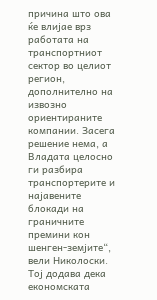причина што ова ќе влијае врз работата на транспортниот сектор во целиот регион, дополнително на извозно ориентираните компании. Засега решение нема, а Владата целосно ги разбира транспортерите и најавените блокади на граничните премини кон шенген-земјите“,
вели Николоски.
Тој додава дека економската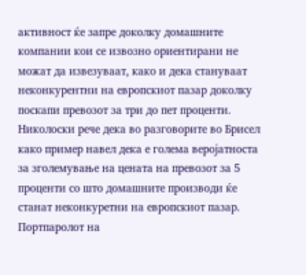активност ќе запре доколку домашните компании кои се извозно ориентирани не можат да извезуваат, како и дека стануваат неконкурентни на европскиот пазар доколку поскапи превозот за три до пет проценти.
Николоски рече дека во разговорите во Брисел како пример навел дека е голема веројатноста за зголемување на цената на превозот за 5 проценти со што домашните производи ќе станат неконкуретни на европскиот пазар.
Портпаролот на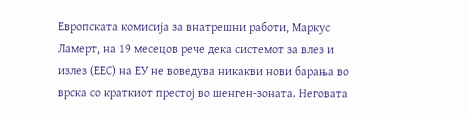Европската комисија за внатрешни работи, Маркус Ламерт, на 19 месецов рече дека системот за влез и излез (ЕЕС) на ЕУ не воведува никакви нови барања во врска со краткиот престој во шенген-зоната. Неговата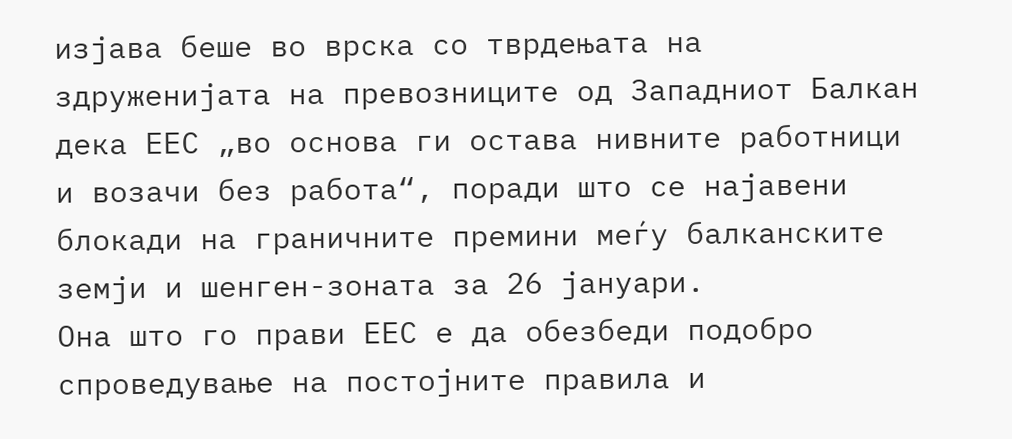изјава беше во врска со тврдењата на здруженијата на превозниците од Западниот Балкан дека ЕЕС „во основа ги остава нивните работници и возачи без работа“, поради што се најавени блокади на граничните премини меѓу балканските земји и шенген-зоната за 26 јануари.
Она што го прави ЕЕС е да обезбеди подобро спроведување на постојните правила и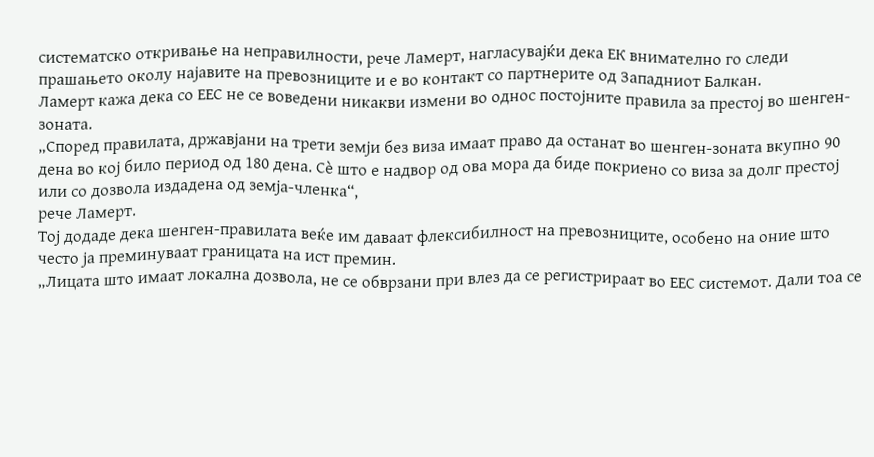систематско откривање на неправилности, рече Ламерт, нагласувајќи дека ЕК внимателно го следи прашањето околу најавите на превозниците и е во контакт со партнерите од Западниот Балкан.
Ламерт кажа дека со ЕЕС не се воведени никакви измени во однос постојните правила за престој во шенген-зоната.
„Според правилата, државјани на трети земји без виза имаат право да останат во шенген-зоната вкупно 90 дена во кој било период од 180 дена. Сè што е надвор од ова мора да биде покриено со виза за долг престој или со дозвола издадена од земја-членка“,
рече Ламерт.
Тој додаде дека шенген-правилата веќе им даваат флексибилност на превозниците, особено на оние што често ја преминуваат границата на ист премин.
„Лицата што имаат локална дозвола, не се обврзани при влез да се регистрираат во ЕЕС системот. Дали тоа се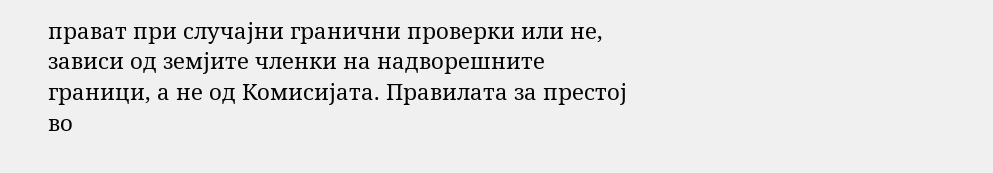прават при случајни гранични проверки или не, зависи од земјите членки на надворешните граници, а не од Комисијата. Правилата за престој во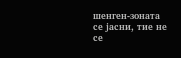шенген-зоната се јасни, тие не се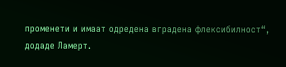променети и имаат одредена вградена флексибилност“,
додаде Ламерт.